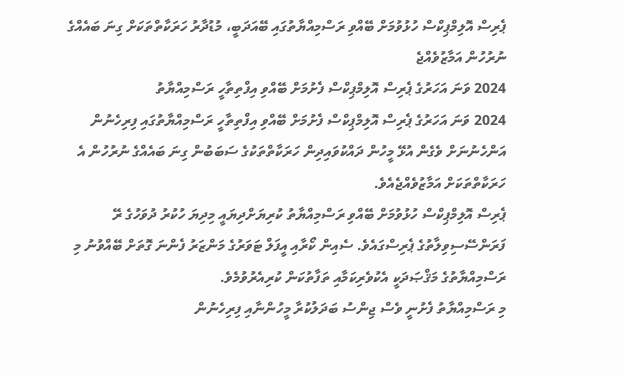ޕެރިސް އޮލިމްޕިކްސް ހުޅުވުމަށް ބޭއްވި ރަސްމިއްޔާތުގައި ބޭއަދަބީ، މުޑުދާރު ހަރަކާތްތަކަށް ގިނަ ބައެއްގެ ނުރުހުން އަމާޒުވެއްޖެ
2024 ވަނަ އަހަރުގެ ޕެރިސް އޮލިމްޕިކްސް ފެށުމަށް ބޭއްވި އިފްތިތާހީ ރަސްމިއްޔާތު
2024 ވަނަ އަހަރުގެ ޕެރިސް އޮލިމްޕިކްސް ފެށުމަށް ބޭއްވި އިފްތިތާހީ ރަސްމިއްޔާތުގައި ފިރިހެނުން އަންހެނުނަށް ވެގެން އުޅޭ މީހުން ދައްކުވައިދިން ހަރަކާތްތަކުގެ ސަބަބުން ގިނަ ބައެއްގެ ނުރުހުން އެ ހަރަކާތްތަކަށް އަމާޒުވެއްޖެއެވެ.
ޕެރިސް އޮލިމްޕިކްސް ހުޅުވުމަށް ބޭއްވި ރަސްމިއްޔާތު ކުރިޔަށްދިޔައީ މިދިޔަ ހުކުރު ދުވަހުގެ ރޭ ފަރަންސޭސިވިލާތުގެ ޕެރިސްގައެވެ. ސެއިން ކޯރާއި އީފަލް ޓަވަރުގެ މަންޒަރު ފެންނަ ގޮތަށް ބޭއްވުނު މި ރަސްމިއްޔާތުގެ މަޤްޞަދަކީ އެކުވެރިކަމާއި ތަފާތުކަން ކުރިއެރުވުމެވެ.
މި ރަސްމިއްޔާތު ފެށުނީ ވެސް ޖިންސު ބަދަލުކުރާ މީހުންނާއި ފިރިހެނުން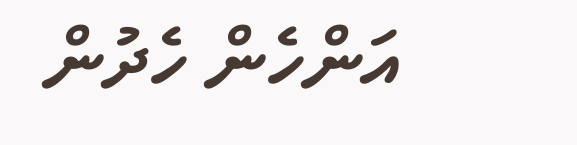އަންހެން ހެދުން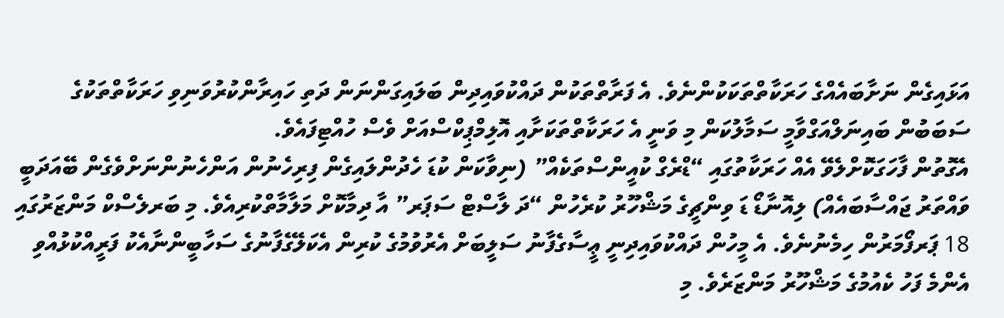އަޅައިގެން ނަށާބައެއްގެ ހަރަކާތްތަކަކުންނެވެ. އެ ފަރާތްތަކުން ދައްކުވައިދިން ބަލައިގަންނަން ދަތި ހައިރާންކުރުވަނިވި ހަރަކާތްތަކުގެ ސަބަބުން ބައިނަލްއަގްވާމީ ސަމާލުކަން މި ވަނީ އެ ހަރަކާތްތަކަށާއި އޮލިމްޕިކްސްއަށް ވެސް ހުއްޓިފައެވެ.
އެގޮތުން ފާހަގަކޮށްލެވޭ އެއް ހަރަކާތުގައި “ޑްރެގް ކުއީންސްތަކެއް” (ނިވާކަން ކުޑަ ހެދުންލައިގެން ފިރިހެނުން އަންހެނުންނަށްވެގެން ބޭއަދަބީ ވައްތަރު ޖައްސާބައެއް) ލިއޮނާޑޯ ޑަ ވިންޗީގެ މަޝްހޫރު ކުރެހުން “ދަ ލާސްޓް ސަޕަރ” އާ ދިމާކޮށް މަލާމާތްކުރިއެވެ. މި ބަރލެސްކް މަންޒަރުގައި 18 ޕަރފޯމަރުން ހިމެނުނެވެ. އެ މީހުން ދައްކުވައިދިނީ ޢީސާގެފާނު ސަލީބަށް އެރުވުމުގެ ކުރިން އެކަލޭގެފާނުގެ ސަހާބީންނާއެކު ފަރީއްކުޅުއްވި އެންމެ ފަހު ކެއުމުގެ މަޝްހޫރު މަންޒަރެވެ. މި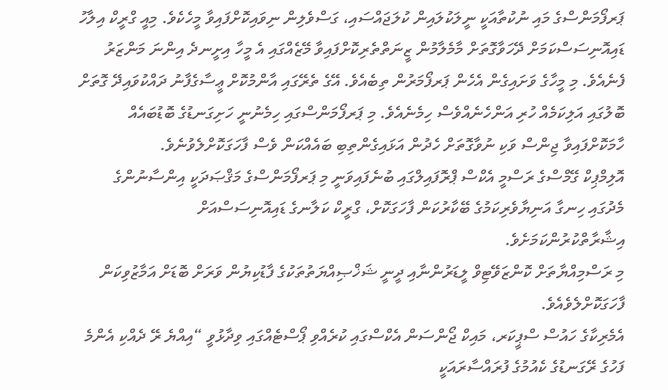ޕަރފޯމަންސްގެ މައި ނުކުތާއަކީ ނީލަކުލައިން ކުލަޖައްސައި، ގަސްވެލިން ނިވައިކޮށްފައިވާ މީހެކެވެ. މިއީ ގްރީކް އިލާހު ޑައިއޮނިސަސްކަމަށް ދޭހަވާގޮތަށް މާމެލާމުން ޒީނަތްތެރިކޮށްފައިވާ މޭޒެއްގައި އެ މީހާ އިށީނދެ އިންނަ މަންޒަރު ފެނެއެވެ. މި މީހާގެ ވަށައިގެން އެހެން ޕަރފޯމަރުން ތިބެއެވެ. އޭގެ ތެރޭގައި އާންމުކޮށް ޢީސާގެފާނު ދައްކުވައިދޭ ގޮތަށް ބޮލުގައި އަލިކަމެއް ހުރި އަންހެނެއްވެސް ހިމެނެއެވެ. މި ޕަރފޯމަންސްގައި ހިމެނުނީ ހަށިގަނޑުގެ ބޮޑުބައެއް ހާމަކޮށްފައިވާ ޖިންސް ވަކި ނުވާގޮތަށް ހެދުން އަޅައިގެންތިބި ބައެއްކަން ވެސް ފާހަގަކޮށްލެވުނެވެ.
އޮލިމްޕިކް ގޭމްސްގެ ރަސްމީ އެކްސް ޕްރޮފައިލްގައި ބުނެފައިވަނީ މި ޕަރފޯމަންސްގެ މަޤްޞަދަކީ އިންސާނުންގެ މެދުގައި ހިނގާ އަނިޔާވެރިކަމުގެ ބޭކާރުކަން ފާހަގަކޮށް، ގްރީކް ކަލާނގެ ޑައިއޮނިސަސްއަށް އިޝާރާތްކުރުންކަމަށެވެ.
މި ރަސްމިއްޔާތަށް ކޮންޒަވޭޓިވް ލީޑަރުންނާއި ދީނީ ޝަޚްޞިއްޔަތުތަކުގެ ފާޑުކިޔުން ވަރަށް ބޮޑަށް އަމާޒުވިކަން ފާހަގަކޮށްލެވެއެވެ.
އެމެރިކާގެ ހައުސް ސްޕީކަރ، މައިކް ޖޯންސަން އެކްސްގައި ކުރެއްވި ޕޯސްޓެއްގައި ވިދާޅުވީ “އިއްޔެ ރޭ ދެއްކި އެންމެ ފަހުގެ ރޭގަނޑުގެ ކެއުމުގެ ފުރައްސާރައަކީ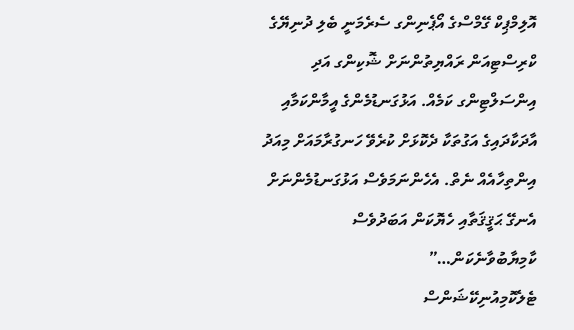އޮލިމްޕިކް ގޭމްސްގެ އޯޕެނިންގ ސެރެމަނީ ބެލި ދުނިޔޭގެ ކްރިސްޓިއަން ރައްޔިތުންނަށް ޝޮކިންގ އަދި އިންސަލްޓިންގ ކަމެއް. އަޅުގަނޑުމެންގެ އީމާންކަމާއި އާދަކާދައިގެ އަގުތަކާ ދެކޮޅަށް ކުރެވޭ ހަނގުރާމައަށް މިއަދު އިންތިހާއެއް ނެތް. އެހެންނަމަވެސް އަޅުގަނޑުމެންނަށް އެނގޭ ޙަޤީޤަތާއި ހެޔޮކަން އަބަދުވެސް ކާމިޔާބުވާނެކަން…”
ޓެލެކޮމިއުނިކޭޝަންސް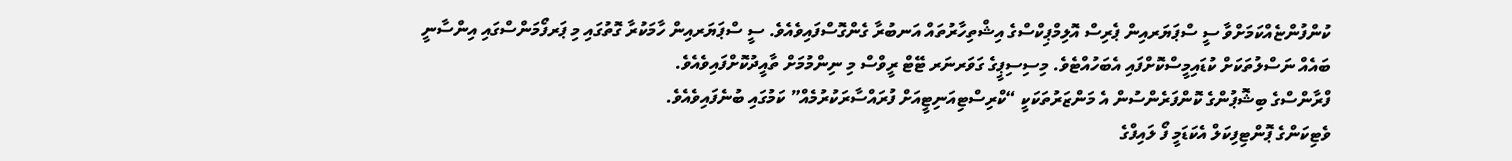ކުންފުންޏެއްކަމަށްވާ ސީ ސްޕަޔަރއިން ޕެރިސް އޮލިމްޕިކްސްގެ އިޝްތިހާރުތައް އަނބުރާ ގެންގޮސްފައިވެއެވެ. ސީ ސްޕަޔަރއިން ހާމަކުރާ ގޮތުގައި މި ޕަރފޯމަންސްގައި އިންސާނީ ބައެއް ނަސްލުތަކަށް ކުޑައިމީސްކޮށްފައި އެބަހުއްޓެވެ. މިސިސިޕީގެ ގަވަރނަރ ޓޭޓް ރީވްސް މި ނިންމުމަށް ތާއީދުކޮށްފައިވެއެވެ.
ފްރާންސްގެ ބިޝޮޕުންގެ ކޮންފަރެންސުން އެ މަންޒަރުތަކަކީ “ކްރިސްޓިއަނިޓީއަށް ފުރައްސާރަކުރުމެއް” ކަމުގައި ބުނެފައިވެއެވެ.
ވެޓިކަންގެ ޕޮންޓިފިކަލް އެކަޑަމީ ފޯ ލައިފްގެ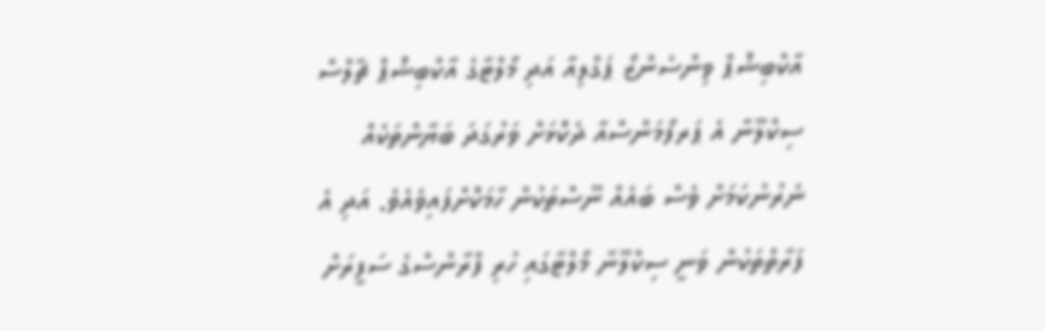އާކްބިޝޮޕް ވިންސެންޒޯ ޕަގްލިއާ އަދި މޯލްޓާގެ އާކްބިޝޮޕް ޗާލްސް ސިކްލޫނާ އެ ޕަރފޯމަންސްއާ ދެކޮޅަށް ވަރުގަދަ ބަޔާންތަކެއް ނެރުނުކަމަށް ވެސް ބައެއް ނޫސްތަކުން ހާމަކޮށްފައިވެއެވެ. އަދި އެ ފަރާތްތަކުން ވަނީ ސިކްލޫނާ މޯލްޓާގައި ހުރި ފްރާންސްގެ ސަފީރަށް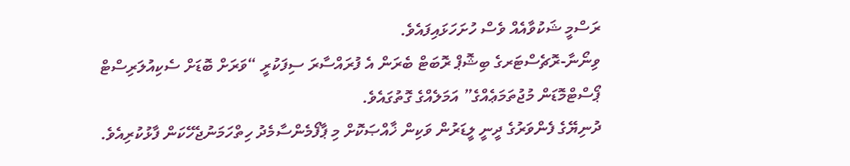ރަސްމީ ޝަކުވާއެއް ވެސް ހުށަހަޅައިފައެވެ.
ވިނޯނާ-ރޮޗެސްޓަރގެ ބިޝޮޕް ރޮބަޓް ބެރަން އެ ފުރައްސާރަ ސިފަކުރީ “ވަރަށް ބޮޑަށް ސެކިއުލަރިސްޓް ޕޯސްޓްމޮޑަން މުޖުތަމަޢެއްގެ” އަމަލެއްގެ ގޮތުގައެވެ.
ދުނިޔޭގެ ފެންވަރުގެ ދީނީ ލީޑަރުން ވަކިން ޚާއްޞަކޮށް މި ޕާފޯމެންސާމެދު ހިތްހަމަނުޖެހޭކަން ފާޅުކުރިއެވެ.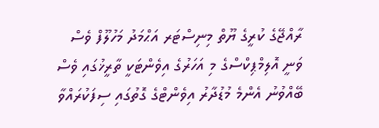ރާއްޖޭގެ ކުރީގެ ޔޫތް މިނިސްޓަރ އަޙްމަދު މަހުލޫފް ވެސް ވަނީ އޮލިމްޕިކްސްގެ މި އަހަރުގެ އިވެންޓަކީ ތާރީޚުގައި ވެސް ބޭއްވުނު އެންމެ މުޑުދާރު އިވެންޓްގެ ގޮތުގައި ސިފަކުރައްވާ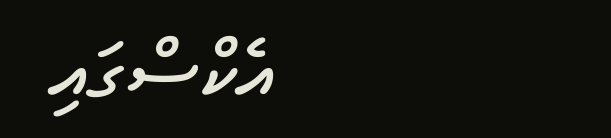އެކްސްގައި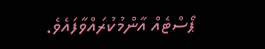ޕޯސްޓެއް އާންމުކުރައްވާފައެވެ.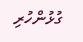ގުޅުންހުރި